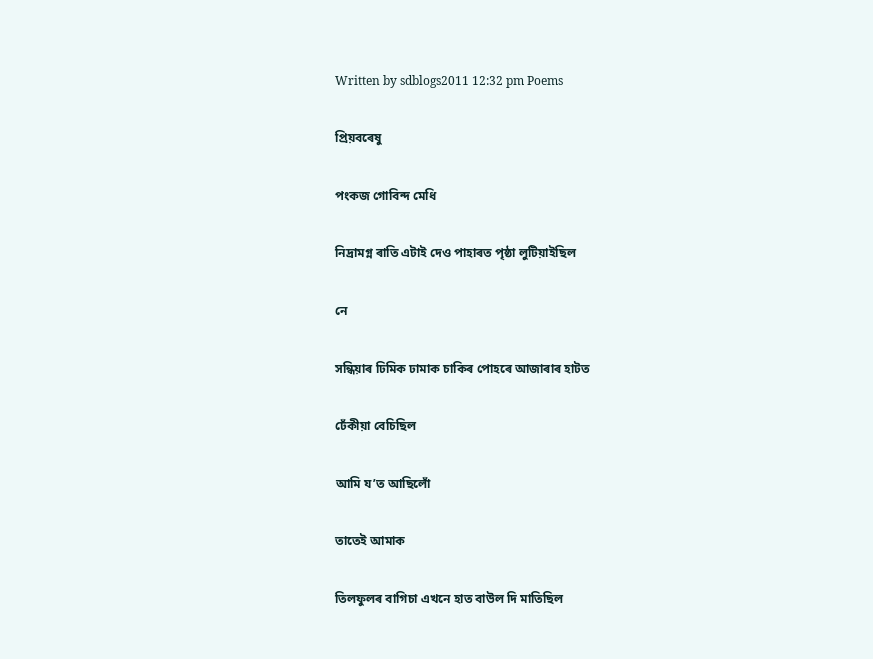Written by sdblogs2011 12:32 pm Poems

প্ৰিয়বৰেষু

পংকজ গোবিন্দ মেধি

নিদ্ৰামগ্ন ৰাতি এটাই দেও পাহাৰত পৃষ্ঠা লুটিয়াইছিল

নে

সন্ধিয়াৰ ঢিমিক ঢামাক চাকিৰ পোহৰে আজাৰাৰ হাটত

ঢেঁকীয়া বেচিছিল

আমি য’ত আছিলোঁ

তাতেই আমাক

তিলফুলৰ বাগিচা এখনে হাত বাউল দি মাতিছিল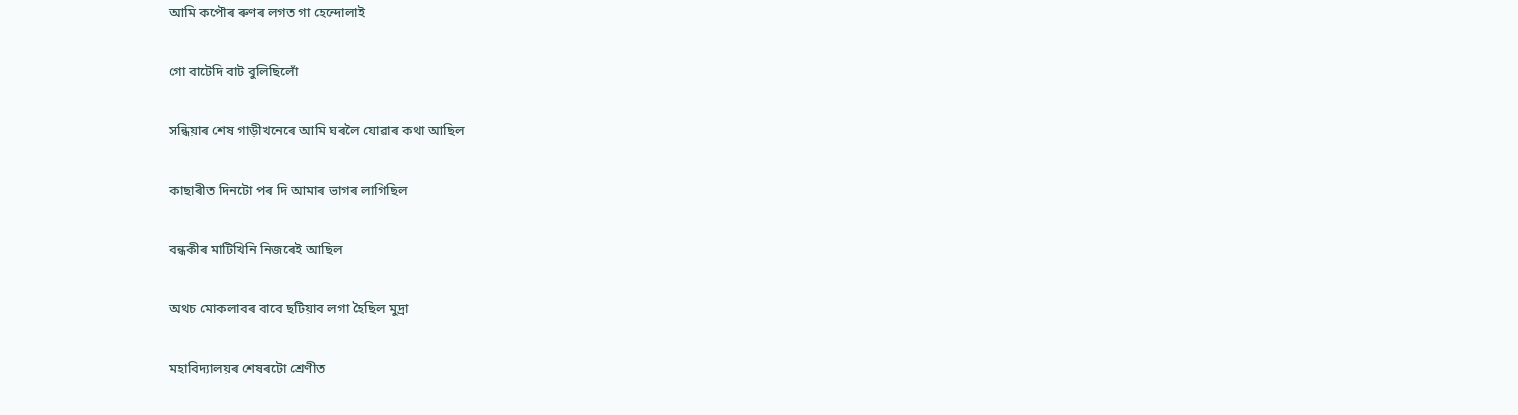আমি কপৌৰ ৰুণৰ লগত গা হেন্দোলাই

গো বাটেদি বাট বুলিছিলোঁ

সন্ধিয়াৰ শেষ গাড়ীখনেৰে আমি ঘৰলৈ যোৱাৰ কথা আছিল

কাছাৰীত দিনটো পৰ দি আমাৰ ভাগৰ লাগিছিল

বন্ধকীৰ মাটিখিনি নিজৰেই আছিল

অথচ মোকলাবৰ বাবে ছটিয়াব লগা হৈছিল মুদ্ৰা

মহাবিদ্যালয়ৰ শেষৰটো শ্ৰেণীত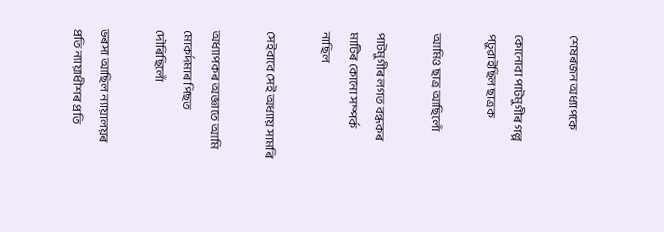শেষৰজন অধ্যাপকে

কোনোবা পাটমুগীৰ গল্প পঢ়ুৱাইছিল ছাত্ৰক

আমিও ছাত্ৰ আছিলোঁ

পাটমুগীৰ লগত বন্ধকৰ মাটিৰ কোনো সম্পৰ্ক নাছিল

সেইবাবে সেই অধ্যায় সামৰি

অধ্যাপকৰ অজ্ঞাতে আমি মোকৰ্দমাৰ পিছত দৌৰিছিলোঁ

ভৰসা আছিল ন্যায়ালয়ৰ প্রতি ন্যায়াধীশৰ প্রতি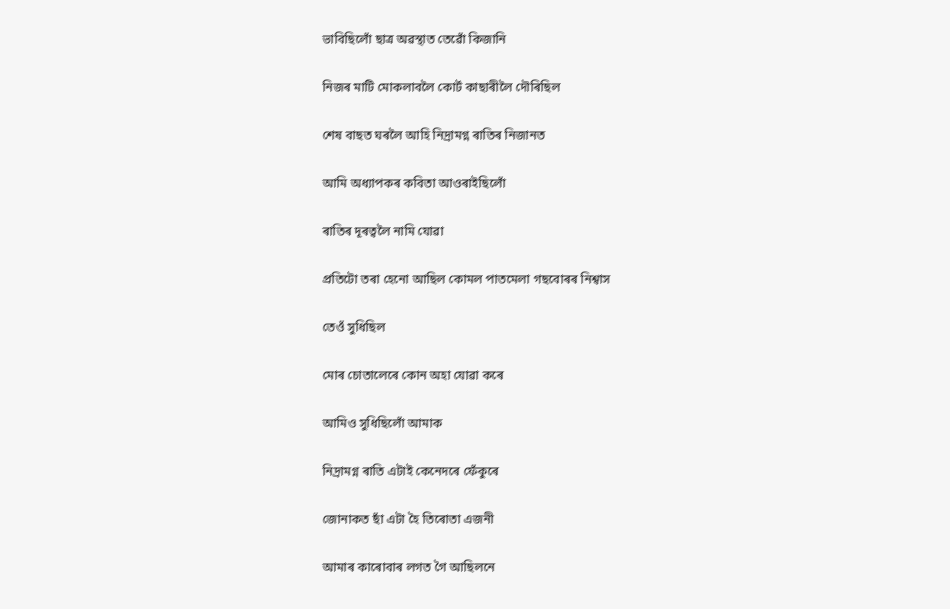ভাবিছিলোঁ ছাত্ৰ অৱস্থাত তেৱোঁ কিজানি

নিজৰ মাটি মোকলাবলৈ কোৰ্ট কাছাৰীলৈ দৌৰিছিল

শেষ বাছত ঘৰলৈ আহি নিদ্ৰামগ্ন ৰাতিৰ নিজানত

আমি অধ্যাপকৰ কবিতা আওৰাইছিলোঁ

ৰাতিৰ দূৰত্বলৈ নামি যোৱা

প্রতিটো তৰা হেনো আছিল কোমল পাতমেলা গছবোৰৰ নিশ্বাস

তেওঁ সুধিছিল

মোৰ চোতালেৰে কোন অহা যোৱা কৰে

আমিও সুধিছিলোঁ আমাক

নিদ্ৰামগ্ন ৰাতি এটাই কেনেদৰে ফেঁকুৰে

জোনাকত ছাঁ এটা হৈ তিৰোতা এজনী

আমাৰ কাৰোবাৰ লগত গৈ আছিলনে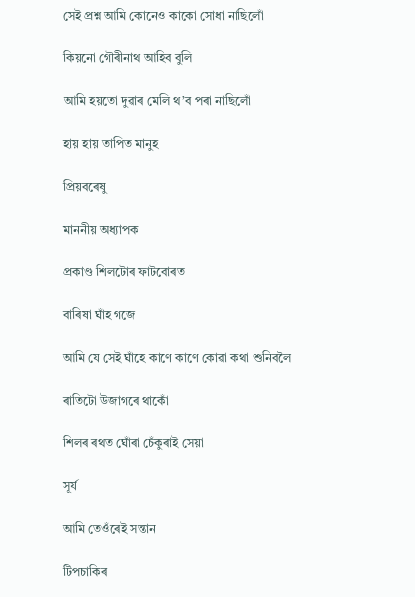সেই প্রশ্ন আমি কোনেও কাকো সোধা নাছিলোঁ

কিয়নো গৌৰীনাথ আহিব বুলি

আমি হয়তো দুৱাৰ মেলি থ’ব পৰা নাছিলোঁ

হায় হায় তাপিত মানুহ

প্ৰিয়বৰেষু

মাননীয় অধ্যাপক

প্রকাণ্ড শিলটোৰ ফাটবোৰত

বাৰিষা ঘাঁহ গজে

আমি যে সেই ঘাঁহে কাণে কাণে কোৱা কথা শুনিবলৈ

ৰাতিটো উজাগৰে থাকোঁ

শিলৰ ৰথত ঘোঁৰা চেঁকুৰাই সেয়া

সূৰ্য

আমি তেওঁৰেই সন্তান

টিপচাকিৰ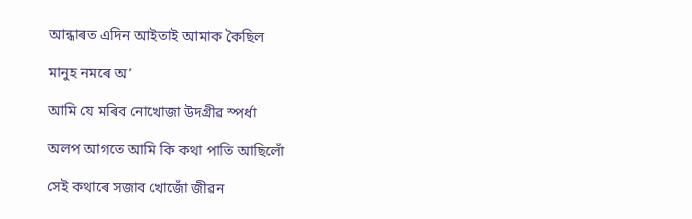আন্ধাৰত এদিন আইতাই আমাক কৈছিল

মানুহ নমৰে অ’

আমি যে মৰিব নোখোজা উদগ্ৰীৱ স্পর্ধা

অলপ আগতে আমি কি কথা পাতি আছিলোঁ

সেই কথাৰে সজাব খোজোঁ জীৱন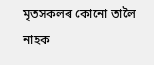মৃতসকলৰ কোনো তালৈ নাহক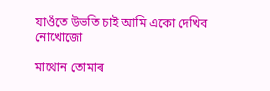যাওঁতে উভতি চাই আমি একো দেখিব নোখোজো

মাথোন তোমাৰ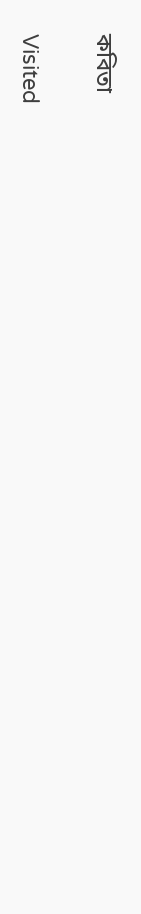কবিতা

Visited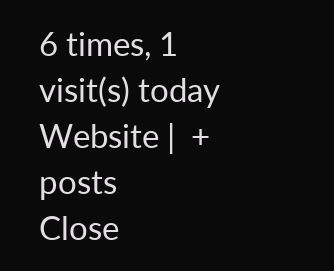6 times, 1 visit(s) today
Website |  + posts
Close